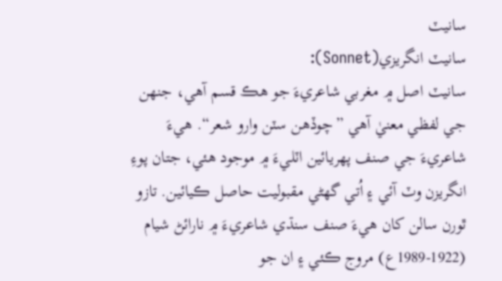سانيٽ
سانيٽ انگريزي(Sonnet):
سانيٽ اصل ۾ مغربي شاعريءَ جو هڪ قسم آهي، جنهن جي لفظي معنيٰ آهي ”چوڏهن سٽن وارو شعر“. هيءَ شاعريءَ جي صنف پهريائين اٽليءَ ۾ موجود هئي، جتان پوءِ انگريزن وٽ آئي ۽ اُتي گهڻي مقبوليت حاصل ڪيائين. تازو ٿورن سالن کان هيءَ صنف سنڌي شاعريءَ ۾ نارائڻ شيام (1922-1989ع) مروج ڪئي ۽ ان جو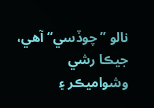نالو ”چوڏسي“ آهي، جيڪا رشي وشواميڪر ۽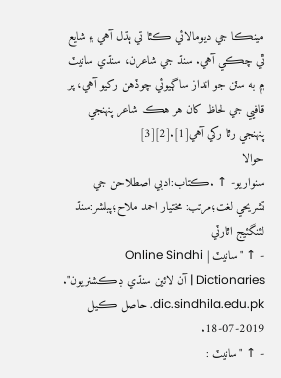مينڪا جي ديومالائي ڪٿا تي ٻڌل آهي ۽ شايع ٿي چڪي آهي. سنڌ جي شاعرن، سنڌي سانيٽ ۾ به سٽن جو انداز ساڳيوئي چوڏهن رکيو آهي، پر قافيي جي لحاظ کان هر هڪ شاعر پنهنجي پنهنجي رٿا رکي آهي[1].[2][3]
حوالا
سنواريو- ↑ .ڪتاب:ادبي اصطلاحن جي تشريحي لغت؛مرتب: مختيار احمد ملاح؛پبلشر:سنڌ لئنگئيج اٿارٽي
- ↑ "سانيٽ | Online Sindhi Dictionaries | آن لائين سنڌي ڊڪشنريون". dic.sindhila.edu.pk. حاصل ڪيل 2019-07-18.
- ↑ "سانيٽ :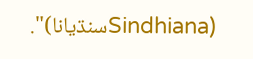(Sindhianaسنڌيانا)".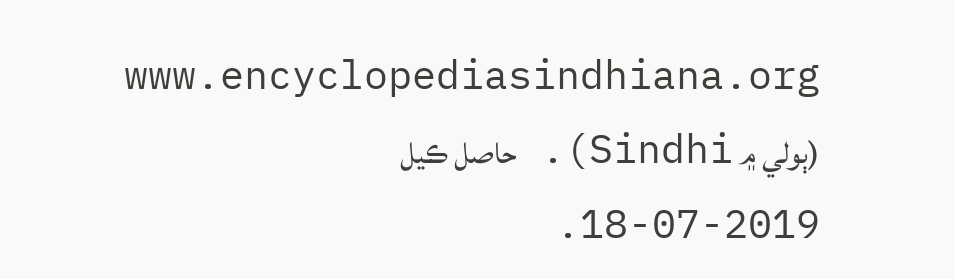www.encyclopediasindhiana.org (ٻولي ۾ Sindhi). حاصل ڪيل 2019-07-18.